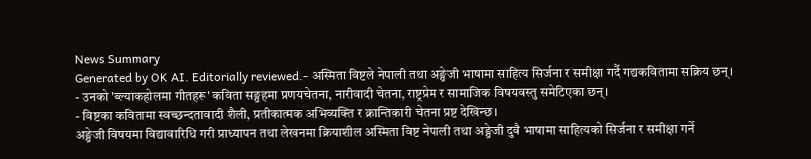News Summary
Generated by OK AI. Editorially reviewed.- अस्मिता विष्टले नेपाली तथा अङ्ग्रेजी भाषामा साहित्य सिर्जना र समीक्षा गर्दै गद्यकवितामा सक्रिय छन्।
- उनको 'ब्ल्याकहोलमा गीतहरू' कविता सङ्ग्रहमा प्रणयचेतना, नारीवादी चेतना, राष्ट्रप्रेम र सामाजिक विषयवस्तु समेटिएका छन्।
- विष्टका कवितामा स्वच्छन्दतावादी शैली, प्रतीकात्मक अभिव्यक्ति र क्रान्तिकारी चेतना प्रष्ट देखिन्छ।
अङ्ग्रेजी विषयमा विद्यावारिधि गरी प्राध्यापन तथा लेखनमा क्रियाशील अस्मिता विष्ट नेपाली तथा अङ्ग्रेजी दुवै भाषामा साहित्यको सिर्जना र समीक्षा गर्ने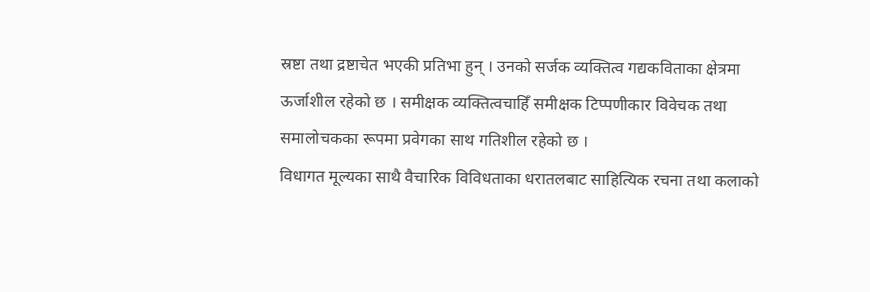स्रष्टा तथा द्रष्टाचेत भएकी प्रतिभा हुन् । उनको सर्जक व्यक्तित्व गद्यकविताका क्षेत्रमा ऊर्जाशील रहेको छ । समीक्षक व्यक्तित्वचाहिँ समीक्षक टिप्पणीकार विवेचक तथा समालोचकका रूपमा प्रवेगका साथ गतिशील रहेको छ ।
विधागत मूल्यका साथै वैचारिक विविधताका धरातलबाट साहित्यिक रचना तथा कलाको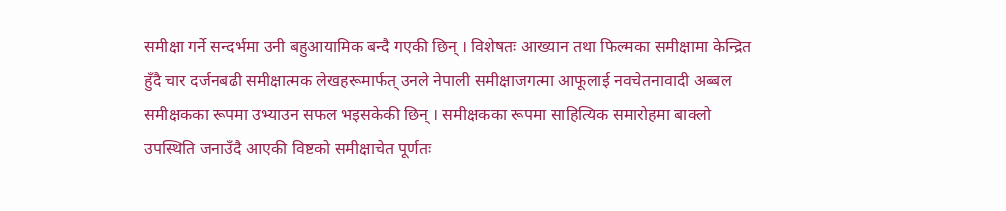समीक्षा गर्ने सन्दर्भमा उनी बहुआयामिक बन्दै गएकी छिन् । विशेषतः आख्यान तथा फिल्मका समीक्षामा केन्द्रित हुँदै चार दर्जनबढी समीक्षात्मक लेखहरूमार्फत् उनले नेपाली समीक्षाजगत्मा आफूलाई नवचेतनावादी अब्बल समीक्षकका रूपमा उभ्याउन सफल भइसकेकी छिन् । समीक्षकका रूपमा साहित्यिक समारोहमा बाक्लो उपस्थिति जनाउँदै आएकी विष्टको समीक्षाचेत पूर्णतः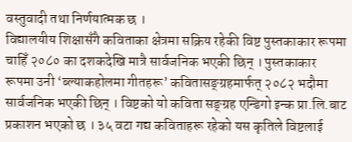वस्तुवादी तथा निर्णयात्मक छ ।
विद्यालयीय शिक्षासँगै कविताका क्षेत्रमा सक्रिय रहेकी विष्ट पुस्तकाकार रूपमा चाहिँ २०८० का दशकदेखि मात्रै सार्वजनिक भएकी छिन् । पुस्तकाकार रूपमा उनी ‘ब्ल्याकहोलमा गीतहरू’ कवितासङ्ग्रहमार्फत् २०८२ भदौमा सार्वजनिक भएकी छिन् । विष्टको यो कविता सङ्ग्रह एन्डिगो इन्क प्रा.लि.बाट प्रकाशन भएको छ । ३५ वटा गद्य कविताहरू रहेको यस कृतिले विष्टलाई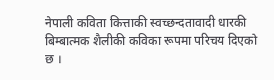नेपाली कविता कित्ताकी स्वच्छन्दतावादी धारकी बिम्बात्मक शैलीकी कविका रूपमा परिचय दिएको छ ।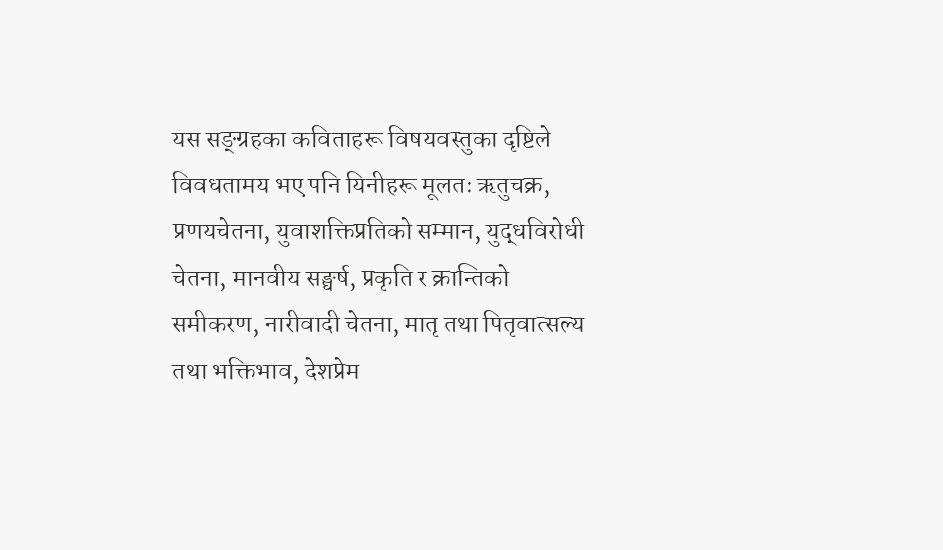यस सङ्ग्रहका कविताहरू विषयवस्तुका दृष्टिले विवधतामय भए पनि यिनीहरू मूलतः ऋतुचक्र, प्रणयचेतना, युवाशक्तिप्रतिको सम्मान, युद्धविरोधी चेतना, मानवीय सङ्घर्ष, प्रकृति र क्रान्तिको समीकरण, नारीवादी चेतना, मातृ तथा पितृवात्सल्य तथा भक्तिभाव, देशप्रेम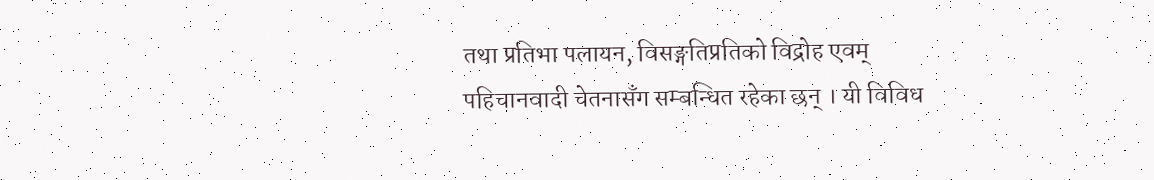तथा प्रतिभा पलायन, विसङ्गतिप्रतिको विद्रोह एवम् पहिचानवादी चेतनासँग सम्बन्धित रहेका छन् । यी विविध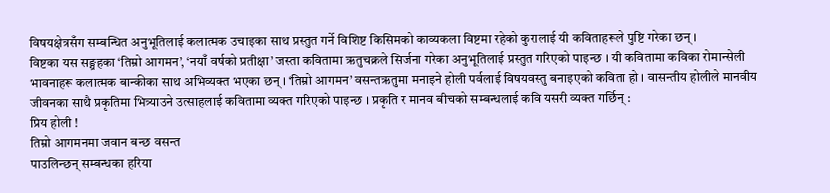विषयक्षेत्रसँग सम्बन्धित अनुभूतिलाई कलात्मक उचाइका साथ प्रस्तुत गर्ने विशिष्ट किसिमको काव्यकला विष्टमा रहेको कुरालाई यी कविताहरूले पुष्टि गरेका छन् ।
विष्टका यस सङ्ग्रहका ‘तिम्रो आगमन’, ‘नयाँ वर्षको प्रतीक्षा’ जस्ता कवितामा ऋतुचक्रले सिर्जना गरेका अनुभूतिलाई प्रस्तुत गरिएको पाइन्छ । यी कवितामा कविका रोमान्सेली भावनाहरू कलात्मक बान्कीका साथ अभिव्यक्त भएका छन् । ‘तिम्रो आगमन’ वसन्तऋतुमा मनाइने होली पर्वलाई विषयवस्तु बनाइएको कविता हो । वासन्तीय होलीले मानवीय जीवनका साथै प्रकृतिमा भित्र्याउने उत्साहलाई कवितामा व्यक्त गरिएको पाइन्छ । प्रकृति र मानव बीचको सम्बन्धलाई कवि यसरी व्यक्त गर्छिन् :
प्रिय होली !
तिम्रो आगमनमा जवान बन्छ वसन्त
पाउलिन्छन् सम्बन्धका हरिया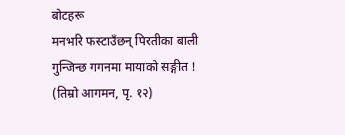बोटहरू
मनभरि फस्टाउँछन् पिरतीका बाली
गुन्जिन्छ गगनमा मायाको सङ्गीत !
(तिम्रो आगमन, पृ. १२)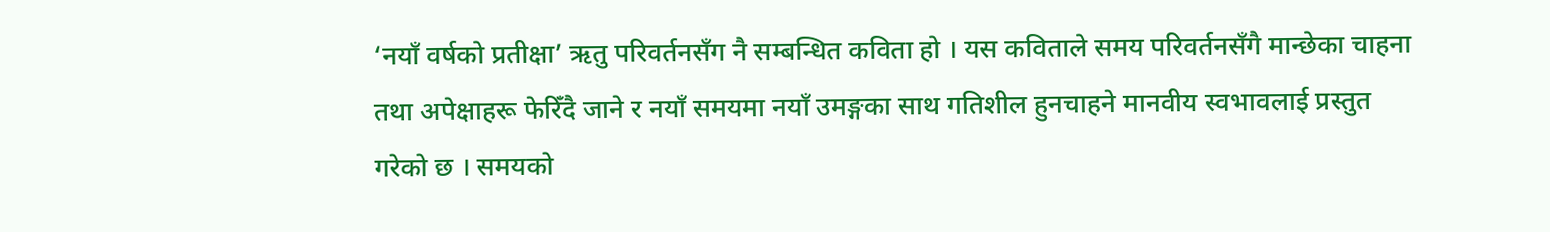‘नयाँ वर्षको प्रतीक्षा’ ऋतु परिवर्तनसँग नै सम्बन्धित कविता हो । यस कविताले समय परिवर्तनसँगै मान्छेका चाहना तथा अपेक्षाहरू फेरिँदै जाने र नयाँ समयमा नयाँ उमङ्गका साथ गतिशील हुनचाहने मानवीय स्वभावलाई प्रस्तुत गरेको छ । समयको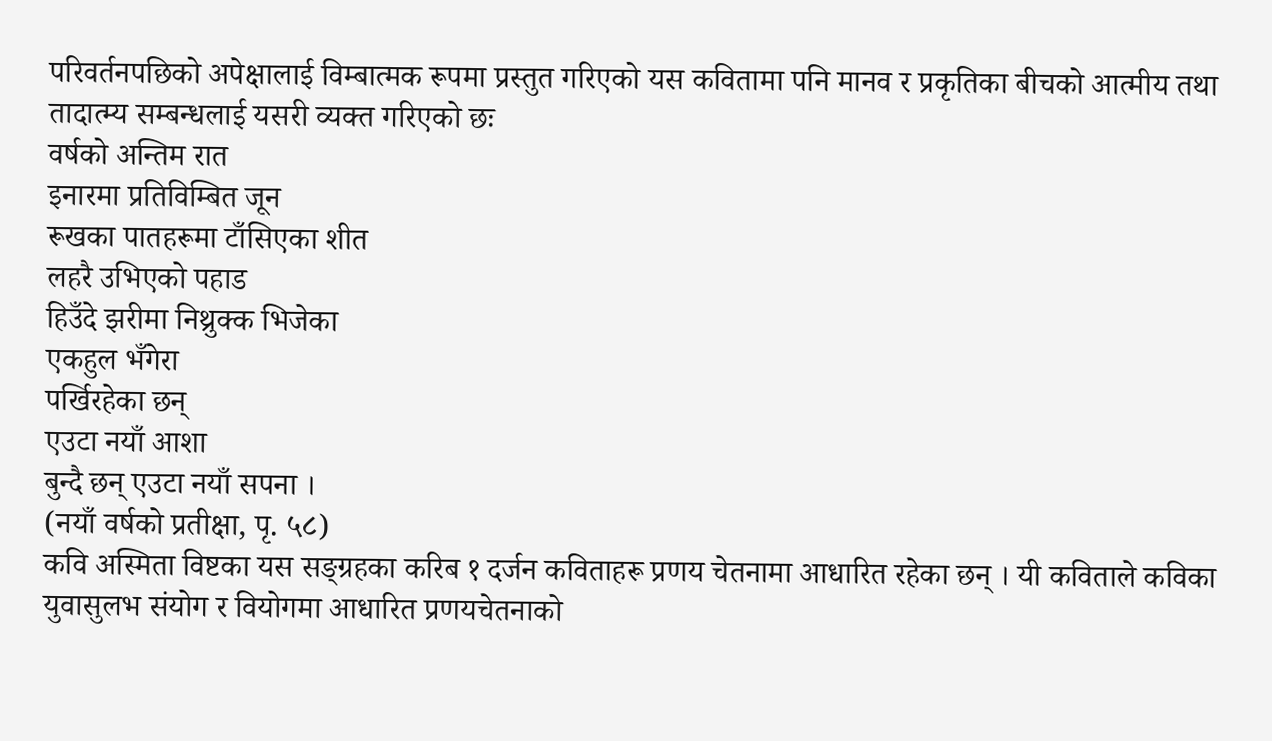परिवर्तनपछिको अपेक्षालाई विम्बात्मक रूपमा प्रस्तुत गरिएको यस कवितामा पनि मानव र प्रकृतिका बीचको आत्मीय तथा तादात्म्य सम्बन्धलाई यसरी व्यक्त गरिएको छः
वर्षको अन्तिम रात
इनारमा प्रतिविम्बित जून
रूखका पातहरूमा टाँसिएका शीत
लहरै उभिएको पहाड
हिउँदे झरीमा निथ्रुक्क भिजेका
एकहुल भँगेरा
पर्खिरहेका छन्
एउटा नयाँ आशा
बुन्दै छन् एउटा नयाँ सपना ।
(नयाँ वर्षको प्रतीक्षा, पृ. ५८)
कवि अस्मिता विष्टका यस सङ्ग्रहका करिब १ दर्जन कविताहरू प्रणय चेतनामा आधारित रहेका छन् । यी कविताले कविका युवासुलभ संयोग र वियोगमा आधारित प्रणयचेतनाको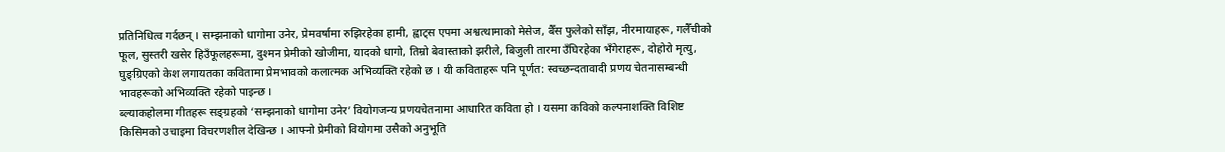प्रतिनिधित्व गर्दछन् । सम्झनाको धागोमा उनेर, प्रेमवर्षामा रुझिरहेका हामी, ह्वाट्स एपमा अश्वत्थामाको मेसेज, बैँस फुलेको साँझ, नीरमायाहरू, गलैँचीको फूल, सुस्तरी खसेर हिउँफूलहरूमा, दुश्मन प्रेमीको खोजीमा, यादको धागो, तिम्रो बेवास्ताको झरीले, बिजुली तारमा उँघिरहेका भँगेराहरू, दोहोरो मृत्यु, घुङ्ग्रिएको केश लगायतका कवितामा प्रेमभावको कलात्मक अभिव्यक्ति रहेको छ । यी कविताहरू पनि पूर्णत: स्वच्छन्दतावादी प्रणय चेतनासम्बन्धी भावहरूको अभिव्यक्ति रहेको पाइन्छ ।
ब्ल्याकहोलमा गीतहरू सङ्ग्रहको ‘सम्झनाको धागोमा उनेर’ वियोगजन्य प्रणयचेतनामा आधारित कविता हो । यसमा कविको कल्पनाशक्ति विशिष्ट किसिमको उचाइमा विचरणशील देखिन्छ । आफ्नो प्रेमीको वियोगमा उसैको अनुभूति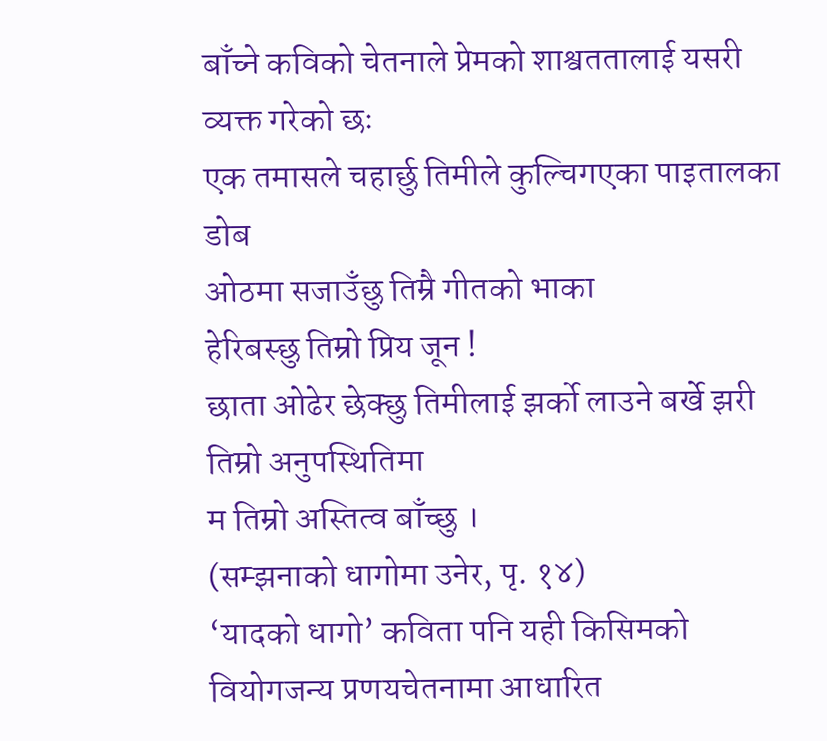बाँच्ने कविको चेतनाले प्रेमको शाश्वततालाई यसरी व्यक्त गरेको छः
एक तमासले चहार्छु तिमीले कुल्चिगएका पाइतालका डोब
ओठमा सजाउँछु तिम्रै गीतको भाका
हेरिबस्छु तिम्रो प्रिय जून !
छाता ओढेर छेक्छु तिमीलाई झर्को लाउने बर्खे झरी
तिम्रो अनुपस्थितिमा
म तिम्रो अस्तित्व बाँच्छु ।
(सम्झनाको धागोमा उनेर, पृ. १४)
‘यादको धागो’ कविता पनि यही किसिमको वियोगजन्य प्रणयचेतनामा आधारित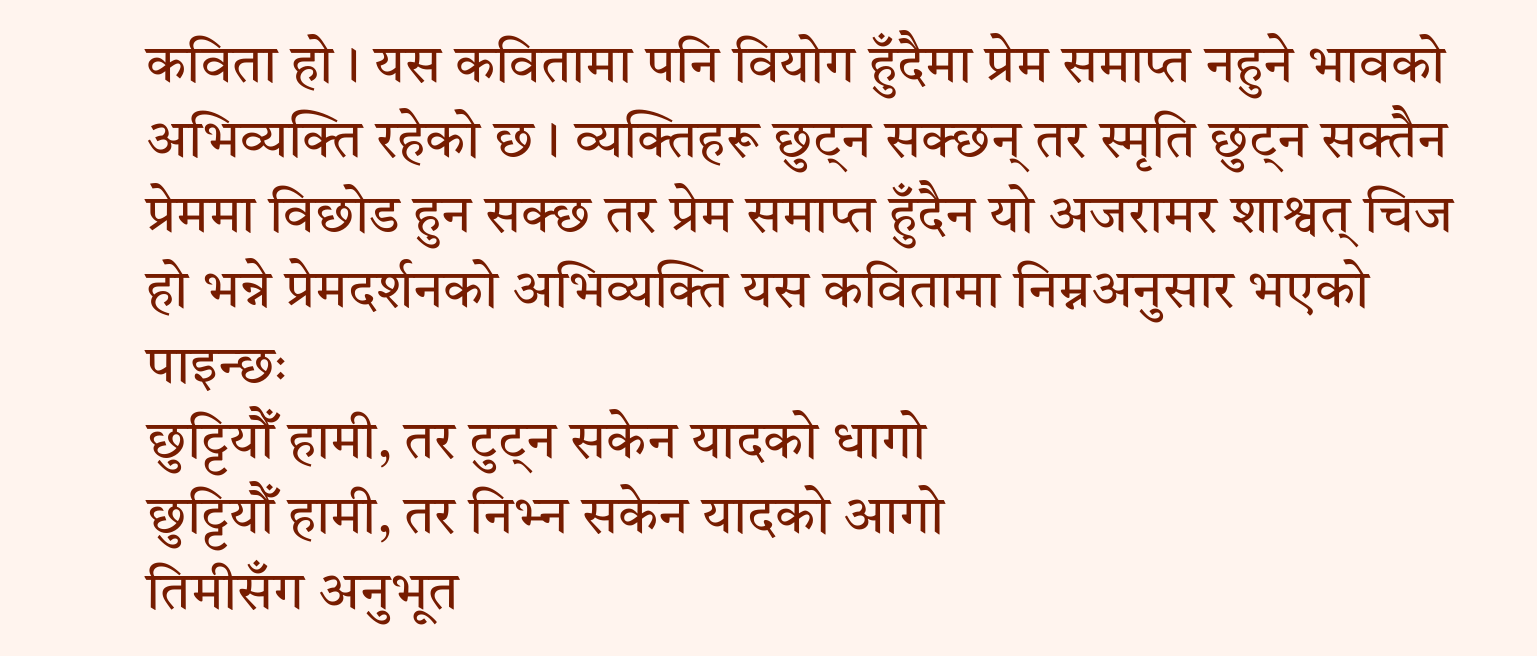कविता हो । यस कवितामा पनि वियोग हुँदैमा प्रेम समाप्त नहुने भावको अभिव्यक्ति रहेको छ । व्यक्तिहरू छुट्न सक्छन् तर स्मृति छुट्न सक्तैन प्रेममा विछोड हुन सक्छ तर प्रेम समाप्त हुँदैन यो अजरामर शाश्वत् चिज हो भन्ने प्रेमदर्शनको अभिव्यक्ति यस कवितामा निम्नअनुसार भएको पाइन्छः
छुट्टियौँ हामी, तर टुट्न सकेन यादको धागो
छुट्टियौँ हामी, तर निभ्न सकेन यादको आगो
तिमीसँग अनुभूत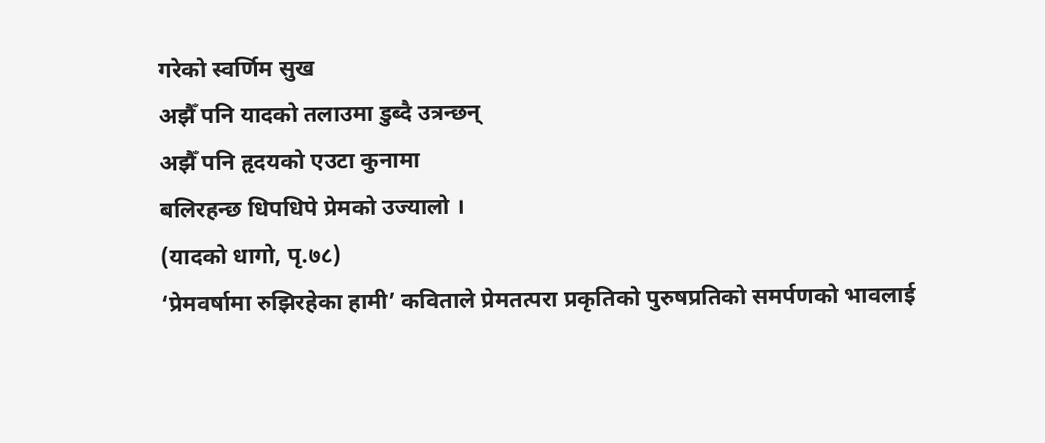गरेको स्वर्णिम सुख
अझैँ पनि यादको तलाउमा डुब्दै उत्रन्छन्
अझैँ पनि हृदयको एउटा कुनामा
बलिरहन्छ धिपधिपे प्रेमको उज्यालो ।
(यादको धागो, पृ.७८)
‘प्रेमवर्षामा रुझिरहेका हामी’ कविताले प्रेमतत्परा प्रकृतिको पुरुषप्रतिको समर्पणको भावलाई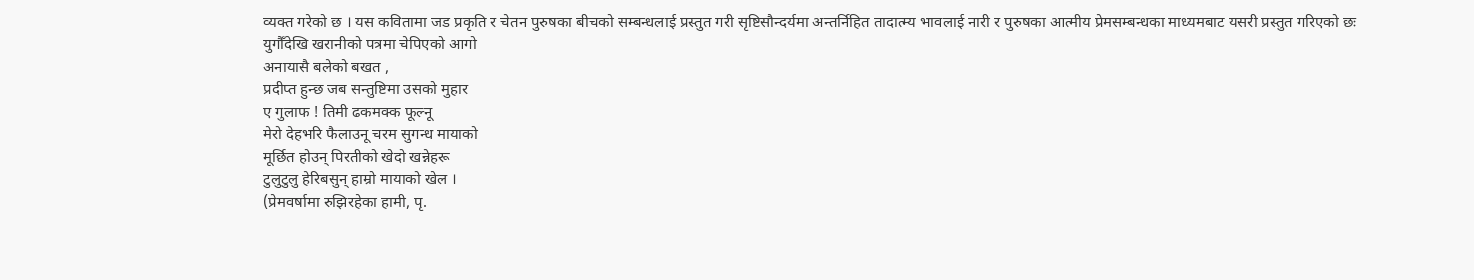व्यक्त गरेको छ । यस कवितामा जड प्रकृति र चेतन पुरुषका बीचको सम्बन्धलाई प्रस्तुत गरी सृष्टिसौन्दर्यमा अन्तर्निहित तादात्म्य भावलाई नारी र पुरुषका आत्मीय प्रेमसम्बन्धका माध्यमबाट यसरी प्रस्तुत गरिएको छः
युगौँदेखि खरानीको पत्रमा चेपिएको आगो
अनायासै बलेको बखत ,
प्रदीप्त हुन्छ जब सन्तुष्टिमा उसको मुहार
ए गुलाफ ! तिमी ढकमक्क फूल्नू
मेरो देहभरि फैलाउनू चरम सुगन्ध मायाको
मूर्छित होउन् पिरतीको खेदो खन्नेहरू
टुलुटुलु हेरिबसुन् हाम्रो मायाको खेल ।
(प्रेमवर्षामा रुझिरहेका हामी, पृ.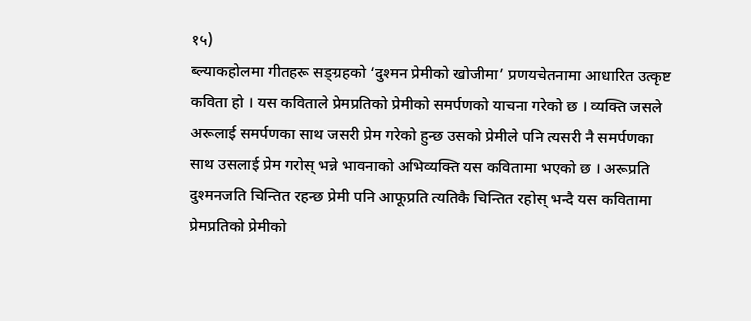१५)
ब्ल्याकहोलमा गीतहरू सङ्ग्रहको ‘दुश्मन प्रेमीको खोजीमा’ प्रणयचेतनामा आधारित उत्कृष्ट कविता हो । यस कविताले प्रेमप्रतिको प्रेमीको समर्पणको याचना गरेको छ । व्यक्ति जसले अरूलाई समर्पणका साथ जसरी प्रेम गरेको हुन्छ उसको प्रेमीले पनि त्यसरी नै समर्पणका साथ उसलाई प्रेम गरोस् भन्ने भावनाको अभिव्यक्ति यस कवितामा भएको छ । अरूप्रति दुश्मनजति चिन्तित रहन्छ प्रेमी पनि आफूप्रति त्यतिकै चिन्तित रहोस् भन्दै यस कवितामा प्रेमप्रतिको प्रेमीको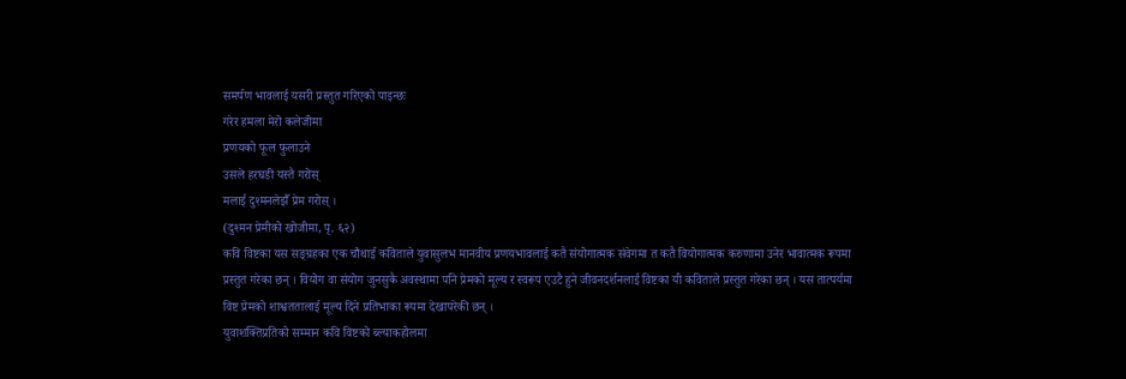समर्पण भावलाई यसरी प्रस्तुत गरिएको पाइन्छः
गरेर हमला मेरो कलेजीमा
प्रणयको फूल फुलाउने
उसले हरघडी यस्तै गरोस्
मलाई दुश्मनलेझैँ प्रेम गरोस् ।
(दुश्मन प्रेमीको खोजीमा, पृ. ६२)
कवि विष्टका यस सङ्ग्रहका एक चौथाई कविताले युवासुलभ मानवीय प्रणयभावलाई कतै संयोगात्मक संवेगमा त कतै वियोगात्मक करुणामा उनेर भावात्मक रूपमा प्रस्तुत गरेका छन् । वियोग वा संयोग जुनसुकै अवस्थामा पनि प्रेमको मूल्य र स्वरूप एउटै हुने जीवनदर्शनलाई विष्टका यी कविताले प्रस्तुत गरेका छन् । यस तात्पर्यमा विष्ट प्रेमको शाश्वततालाई मूल्य दिने प्रतिभाका रूपमा देखापरेकी छन् ।
युवाशक्तिप्रतिको सम्मान कवि विष्टको ब्ल्याकहोलमा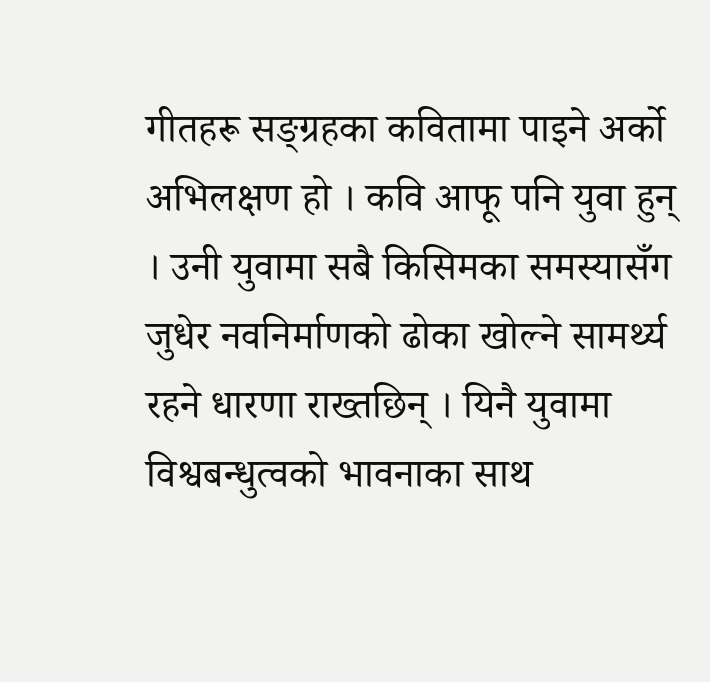गीतहरू सङ्ग्रहका कवितामा पाइने अर्को अभिलक्षण हो । कवि आफू पनि युवा हुन् । उनी युवामा सबै किसिमका समस्यासँग जुधेर नवनिर्माणको ढोका खोल्ने सामर्थ्य रहने धारणा राख्तछिन् । यिनै युवामा विश्वबन्धुत्वको भावनाका साथ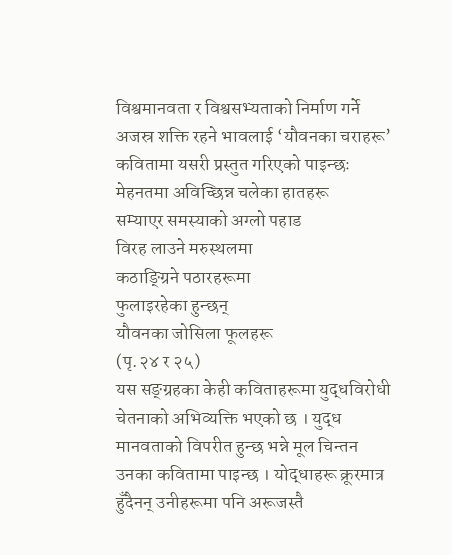विश्वमानवता र विश्वसभ्यताको निर्माण गर्ने अजस्र शक्ति रहने भावलाई ‘यौवनका चराहरू’ कवितामा यसरी प्रस्तुत गरिएको पाइन्छः
मेहनतमा अविच्छिन्न चलेका हातहरू
सम्याएर समस्याको अग्लो पहाड
विरह लाउने मरुस्थलमा
कठाङ्ग्रिने पठारहरूमा
फुलाइरहेका हुन्छन्
यौवनका जोसिला फूलहरू
(पृ.२४ र २५)
यस सङ्ग्रहका केही कविताहरूमा युद्धविरोधी चेतनाको अभिव्यक्ति भएको छ । युद्ध मानवताको विपरीत हुन्छ भन्ने मूल चिन्तन उनका कवितामा पाइन्छ । योद्धाहरू क्रूरमात्र हुँदैनन् उनीहरूमा पनि अरूजस्तै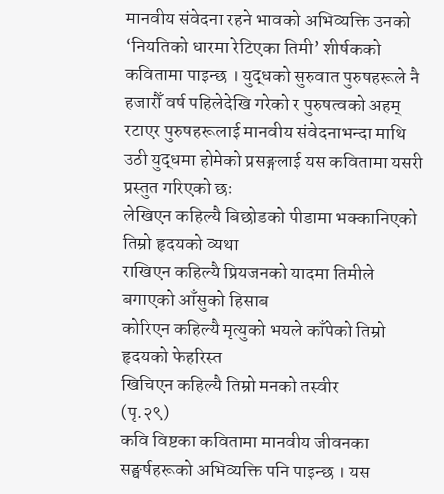मानवीय संवेदना रहने भावको अभिव्यक्ति उनको ‘नियतिको धारमा रेटिएका तिमी’ शीर्षकको कवितामा पाइन्छ । युद्धको सुरुवात पुरुषहरूले नै हजारौँ वर्ष पहिलेदेखि गरेको र पुरुषत्वको अहम् रटाएर पुरुषहरूलाई मानवीय संवेदनाभन्दा माथि उठी युद्धमा होमेको प्रसङ्गलाई यस कवितामा यसरी प्रस्तुत गरिएको छः
लेखिएन कहिल्यै बिछोडको पीडामा भक्कानिएको तिम्रो हृदयको व्यथा
राखिएन कहिल्यै प्रियजनको यादमा तिमीले बगाएको आँसुको हिसाब
कोरिएन कहिल्यै मृत्युको भयले काँपेको तिम्रो हृदयको फेहरिस्त
खिचिएन कहिल्यै तिम्रो मनको तस्वीर
(पृ.२९)
कवि विष्टका कवितामा मानवीय जीवनका सङ्घर्षहरूको अभिव्यक्ति पनि पाइन्छ । यस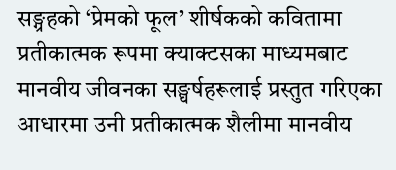सङ्ग्रहको ‘प्रेमको फूल’ शीर्षकको कवितामा प्रतीकात्मक रूपमा क्याक्टसका माध्यमबाट मानवीय जीवनका सङ्घर्षहरूलाई प्रस्तुत गरिएका आधारमा उनी प्रतीकात्मक शैलीमा मानवीय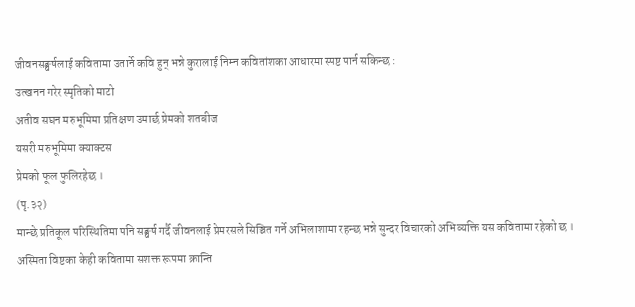जीवनसङ्घर्षलाई कवितामा उतार्ने कवि हुन् भन्ने कुरालाई निम्न कवितांशका आधारमा स्पष्ट पार्न सकिन्छ :
उत्खनन गरेर स्मृतिको माटो
अतीव सघन मरुभूमिमा प्रतिक्षण उमार्छ प्रेमको शतबीज
यसरी मरुभूमिमा क्याक्टस
प्रेमको फूल फुलिरहेछ ।
(पृ.३२)
मान्छे प्रतिकूल परिस्थितिमा पनि सङ्घर्ष गर्दै जीवनलाई प्रेमरसले सिञ्चित गर्ने अभिलाशामा रहन्छ भन्ने सुन्दर विचारको अभिव्यक्ति यस कवितामा रहेको छ ।
अस्मिता विष्टका केही कवितामा सशक्त रूपमा क्रान्ति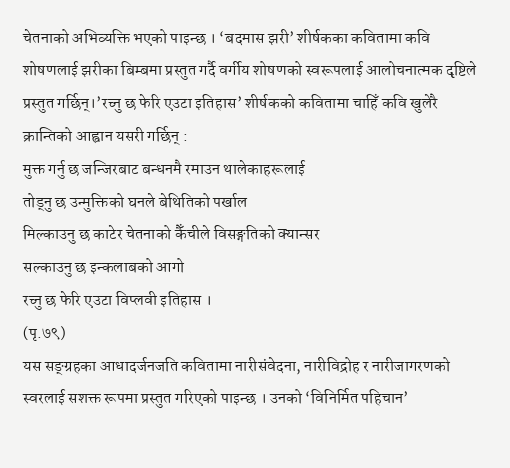चेतनाको अभिव्यक्ति भएको पाइन्छ । ‘बदमास झरी’ शीर्षकका कवितामा कवि शोषणलाई झरीका बिम्बमा प्रस्तुत गर्दै वर्गीय शोषणको स्वरूपलाई आलोचनात्मक दृष्टिले प्रस्तुत गर्छिन्।’रच्नु छ फेरि एउटा इतिहास’ शीर्षकको कवितामा चाहिँ कवि खुलेरै क्रान्तिको आह्वान यसरी गर्छिन् :
मुक्त गर्नु छ जन्जिरबाट बन्धनमै रमाउन थालेकाहरूलाई
तोड्नु छ उन्मुक्तिको घनले बेथितिको पर्खाल
मिल्काउनु छ काटेर चेतनाको कैँचीले विसङ्गतिको क्यान्सर
सल्काउनु छ इन्कलाबको आगो
रच्नु छ फेरि एउटा विप्लवी इतिहास ।
(पृ.७९)
यस सङ्ग्रहका आधादर्जनजति कवितामा नारीसंवेदना, नारीविद्रोह र नारीजागरणको स्वरलाई सशक्त रूपमा प्रस्तुत गरिएको पाइन्छ । उनको ‘विनिर्मित पहिचान’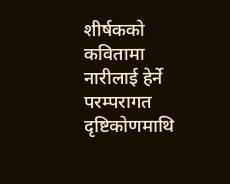शीर्षकको कवितामा नारीलाई हेर्ने परम्परागत दृष्टिकोणमाथि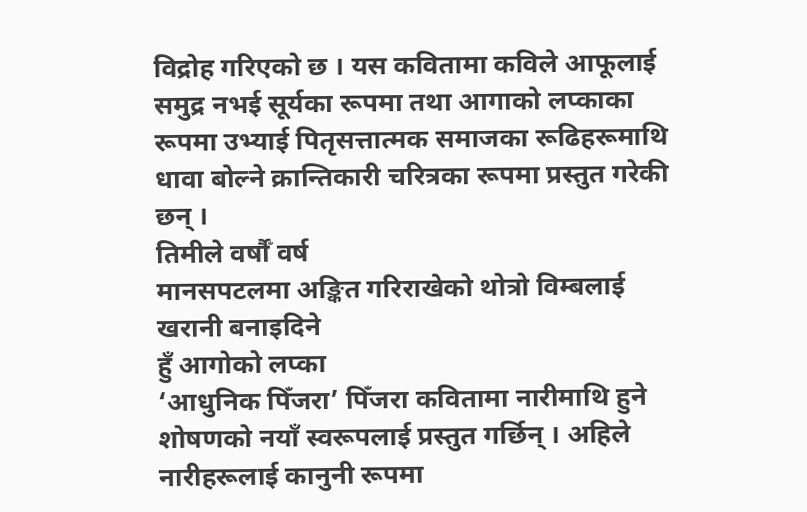विद्रोह गरिएको छ । यस कवितामा कविले आफूलाई समुद्र नभई सूर्यका रूपमा तथा आगाको लप्काका रूपमा उभ्याई पितृसत्तात्मक समाजका रूढिहरूमाथि धावा बोल्ने क्रान्तिकारी चरित्रका रूपमा प्रस्तुत गरेकी छन् ।
तिमीले वर्षौँ वर्ष
मानसपटलमा अङ्कित गरिराखेको थोत्रो विम्बलाई
खरानी बनाइदिने
हुँ आगोको लप्का
‘आधुनिक पिँजरा’ पिँजरा कवितामा नारीमाथि हुने शोषणको नयाँ स्वरूपलाई प्रस्तुत गर्छिन् । अहिले नारीहरूलाई कानुनी रूपमा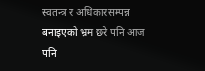स्वतन्त्र र अधिकारसम्पन्न बनाइएको भ्रम छरे पनि आज पनि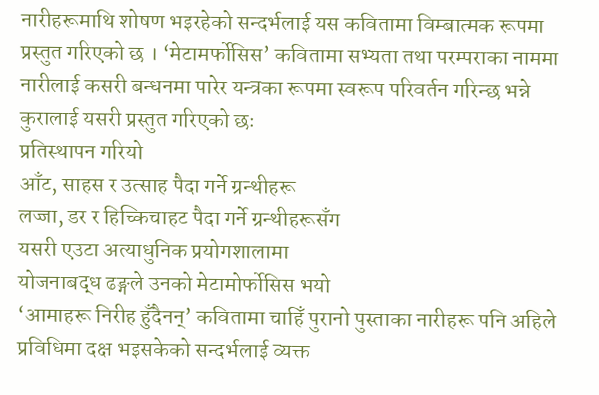नारीहरूमाथि शोषण भइरहेको सन्दर्भलाई यस कवितामा विम्बात्मक रूपमा प्रस्तुत गरिएको छ । ‘मेटामर्फोसिस’ कवितामा सभ्यता तथा परम्पराका नाममा नारीलाई कसरी बन्धनमा पारेर यन्त्रका रूपमा स्वरूप परिवर्तन गरिन्छ भन्ने कुरालाई यसरी प्रस्तुत गरिएको छः
प्रतिस्थापन गरियो
आँट, साहस र उत्साह पैदा गर्ने ग्रन्थीहरू
लज्जा, डर र हिच्किचाहट पैदा गर्ने ग्रन्थीहरूसँग
यसरी एउटा अत्याधुनिक प्रयोगशालामा
योजनाबद्ध ढङ्गले उनको मेटामोर्फोसिस भयो
‘आमाहरू निरीह हुँदैनन्’ कवितामा चाहिँ पुरानो पुस्ताका नारीहरू पनि अहिले प्रविधिमा दक्ष भइसकेको सन्दर्भलाई व्यक्त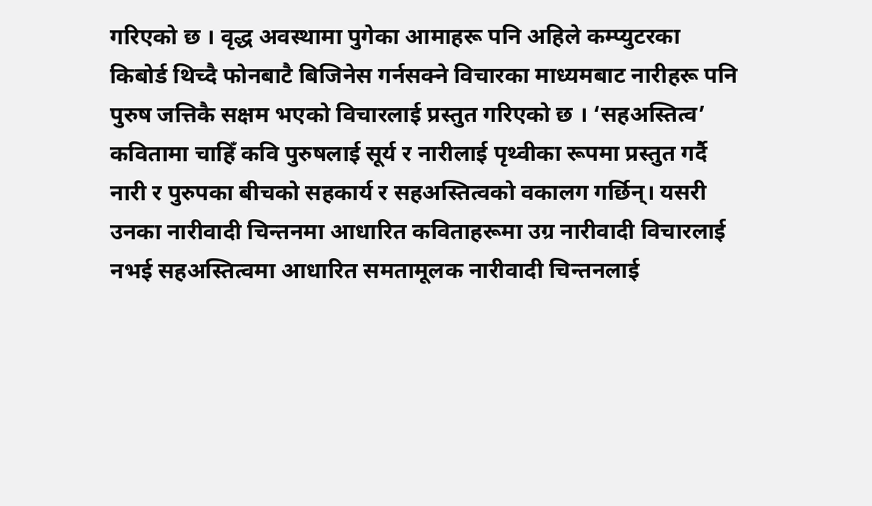गरिएको छ । वृद्ध अवस्थामा पुगेका आमाहरू पनि अहिले कम्प्युटरका किबोर्ड थिच्दै फोनबाटै बिजिनेस गर्नसक्ने विचारका माध्यमबाट नारीहरू पनि पुरुष जत्तिकै सक्षम भएको विचारलाई प्रस्तुत गरिएको छ । ‘सहअस्तित्व’ कवितामा चाहिँ कवि पुरुषलाई सूर्य र नारीलाई पृथ्वीका रूपमा प्रस्तुत गर्दै नारी र पुरुपका बीचको सहकार्य र सहअस्तित्वको वकालग गर्छिन्। यसरी उनका नारीवादी चिन्तनमा आधारित कविताहरूमा उग्र नारीवादी विचारलाई नभई सहअस्तित्वमा आधारित समतामूलक नारीवादी चिन्तनलाई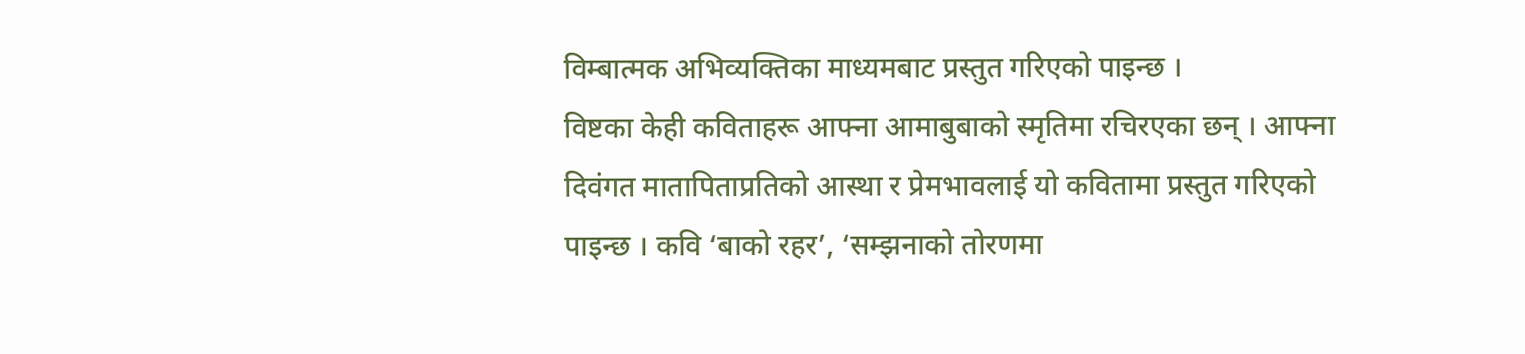विम्बात्मक अभिव्यक्तिका माध्यमबाट प्रस्तुत गरिएको पाइन्छ ।
विष्टका केही कविताहरू आफ्ना आमाबुबाको स्मृतिमा रचिरएका छन् । आफ्ना दिवंगत मातापिताप्रतिको आस्था र प्रेमभावलाई यो कवितामा प्रस्तुत गरिएको पाइन्छ । कवि ‘बाको रहर’, ‘सम्झनाको तोरणमा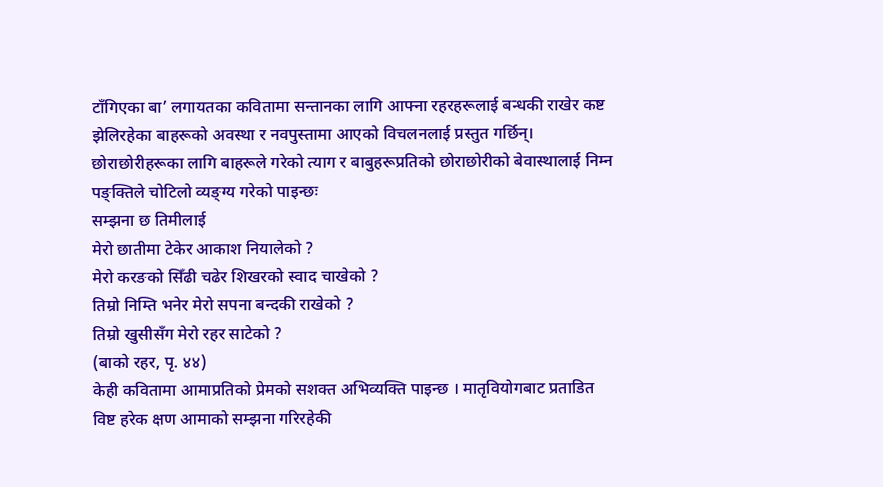टाँगिएका बा’ लगायतका कवितामा सन्तानका लागि आफ्ना रहरहरूलाई बन्धकी राखेर कष्ट झेलिरहेका बाहरूको अवस्था र नवपुस्तामा आएको विचलनलाई प्रस्तुत गर्छिन्। छोराछोरीहरूका लागि बाहरूले गरेको त्याग र बाबुहरूप्रतिको छोराछोरीको बेवास्थालाई निम्न पङ्क्तिले चोटिलो व्यङ्ग्य गरेको पाइन्छः
सम्झना छ तिमीलाई
मेरो छातीमा टेकेर आकाश नियालेको ?
मेरो करङको सिँढी चढेर शिखरको स्वाद चाखेको ?
तिम्रो निम्ति भनेर मेरो सपना बन्दकी राखेको ?
तिम्रो खुसीसँग मेरो रहर साटेको ?
(बाको रहर, पृ. ४४)
केही कवितामा आमाप्रतिको प्रेमको सशक्त अभिव्यक्ति पाइन्छ । मातृवियोगबाट प्रताडित विष्ट हरेक क्षण आमाको सम्झना गरिरहेकी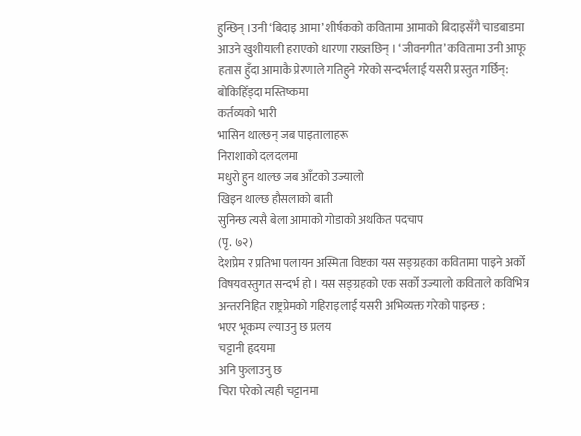हुन्छिन् ।उनी ‘बिदाइ आमा’ शीर्षकको कवितामा आमाको बिदाइसँगै चाडबाडमा आउने खुशीयाली हराएको धारणा राख्तछिन् । ‘जीवनगीत’ कवितामा उनी आफू हतास हुँदा आमाकै प्रेरणाले गतिहुने गरेको सन्दर्भलाई यसरी प्रस्तुत गर्छिन्:
बोकिहिँड्दा मस्तिष्कमा
कर्तव्यको भारी
भासिन थाल्छन् जब पाइतालाहरू
निराशाको दलदलमा
मधुरो हुन थाल्छ जब आँटको उज्यालो
खिइन थाल्छ हौसलाको बाती
सुनिन्छ त्यसै बेला आमाको गोडाको अथकित पदचाप
(पृ. ७२)
देशप्रेम र प्रतिभा पलायन अस्मिता विष्टका यस सङ्ग्रहका कवितामा पाइने अर्को विषयवस्तुगत सन्दर्भ हो । यस सङ्ग्रहको एक सर्को उज्यालो कविताले कविभित्र अन्तरनिहित राष्ट्रप्रेमको गहिराइलाई यसरी अभिव्यक्त गरेको पाइन्छ :
भएर भूकम्प ल्याउनु छ प्रलय
चट्टानी हृदयमा
अनि फुलाउनु छ
चिरा परेको त्यही चट्टानमा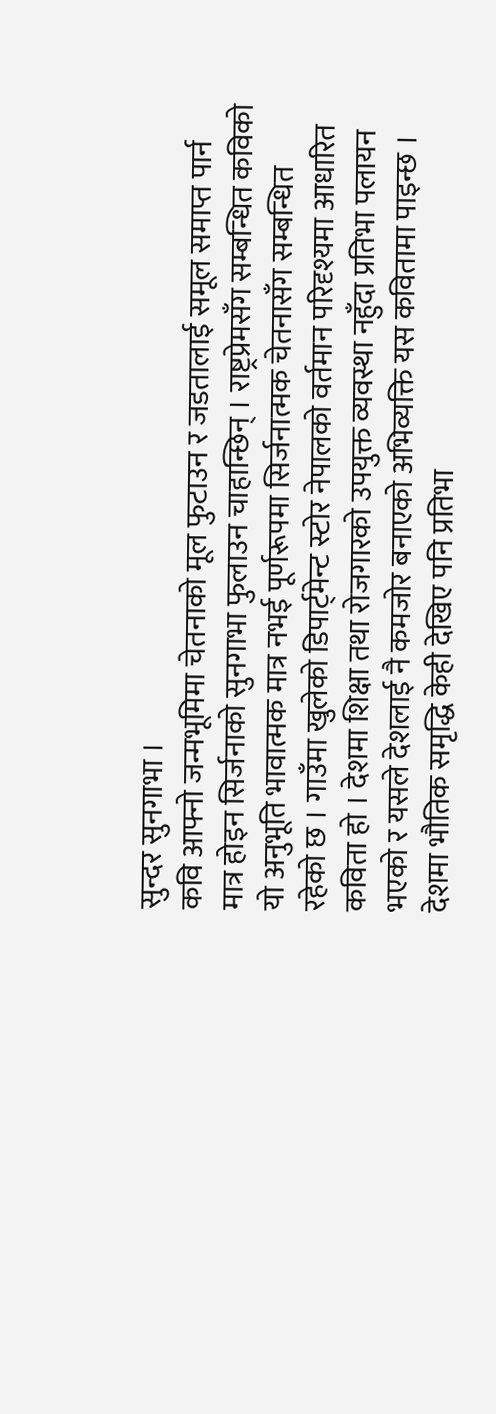सुन्दर सुनगाभा ।
कवि आफ्नो जन्मभूमिमा चेतनाको मूल फुटाउन र जडतालाई समूल समाप्त पार्न मात्र होइन सिर्जनाको सुनगाभा फुलाउन चाहान्छिन् । राष्ट्रप्रेमसँग सम्बन्धित कविको यो अनुभूति भावात्मक मात्र नभई पूर्णरूपमा सिर्जनात्मक चेतनासँग सम्बन्धित रहेको छ । गाउँमा खुलेको डिपार्ट्मेन्ट स्टोर नेपालको वर्तमान परिदृश्यमा आधारित कविता हो । देशमा शिक्षा तथा रोजगारको उपयुक्त व्यवस्था नहुँदा प्रतिभा पलायन भएको र यसले देशलाई नै कमजोर बनाएको अभिव्यक्ति यस कवितामा पाइन्छ ।
देशमा भौतिक समृद्धि केही देखिए पनि प्रतिभा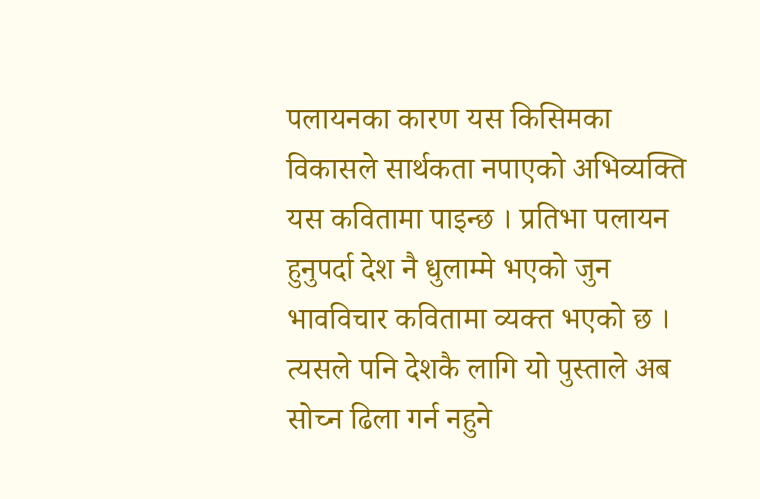पलायनका कारण यस किसिमका विकासले सार्थकता नपाएको अभिव्यक्ति यस कवितामा पाइन्छ । प्रतिभा पलायन हुनुपर्दा देश नै धुलाम्मे भएको जुन भावविचार कवितामा व्यक्त भएको छ । त्यसले पनि देशकै लागि यो पुस्ताले अब सोच्न ढिला गर्न नहुने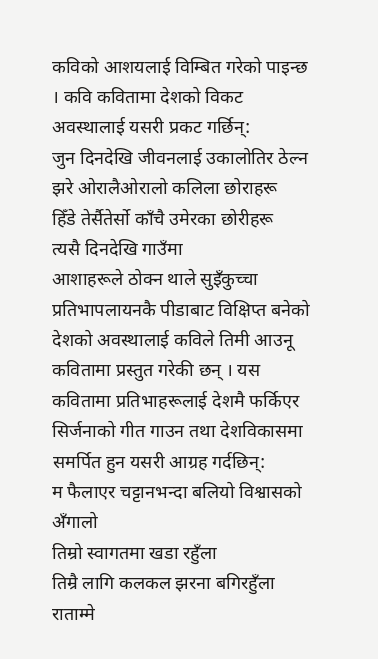कविको आशयलाई विम्बित गरेको पाइन्छ । कवि कवितामा देशको विकट अवस्थालाई यसरी प्रकट गर्छिन्:
जुन दिनदेखि जीवनलाई उकालोतिर ठेल्न
झरे ओरालैओरालो कलिला छोराहरू
हिँडे तेर्सैतेर्सो काँचै उमेरका छोरीहरू
त्यसै दिनदेखि गाउँमा
आशाहरूले ठोक्न थाले सुइँकुच्चा
प्रतिभापलायनकै पीडाबाट विक्षिप्त बनेको देशको अवस्थालाई कविले तिमी आउनू कवितामा प्रस्तुत गरेकी छन् । यस कवितामा प्रतिभाहरूलाई देशमै फर्किएर सिर्जनाको गीत गाउन तथा देशविकासमा समर्पित हुन यसरी आग्रह गर्दछिन्:
म फैलाएर चट्टानभन्दा बलियो विश्वासको अँगालो
तिम्रो स्वागतमा खडा रहुँला
तिम्रै लागि कलकल झरना बगिरहुँला
राताम्मे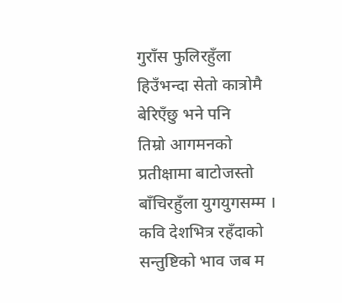गुराँस फुलिरहुँला
हिउँभन्दा सेतो कात्रोमै बेरिएँछु भने पनि
तिम्रो आगमनको प्रतीक्षामा बाटोजस्तो
बाँचिरहुँला युगयुगसम्म ।
कवि देशभित्र रहँदाको सन्तुष्टिको भाव जब म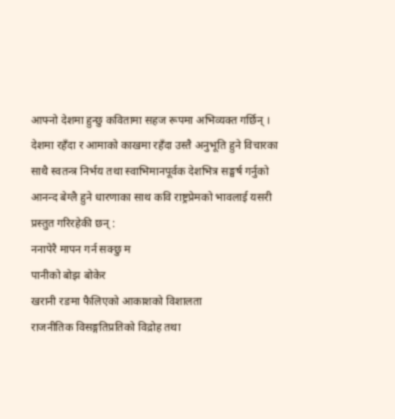आफ्नो देशमा हुन्छु कवितामा सहज रूपमा अभिव्यक्त गर्छिन् । देशमा रहँदा र आमाको काखमा रहँदा उस्तै अनुभूति हुने विचारका साथै स्वतन्त्र निर्भय तथा स्वाभिमानपूर्वक देशभित्र सङ्घर्ष गर्नुको आनन्द बेग्लै हुने धारणाका साथ कवि राष्ट्रप्रेमको भावलाई यसरी प्रस्तुत गरिरहेकी छन् :
ननापेरै मापन गर्न सक्छु म
पानीको बोझ बोकेर
खरानी रङमा फैलिएको आकाशको विशालता
राजनीतिक विसङ्गतिप्रतिको विद्रोह तथा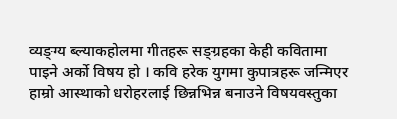व्यङ्ग्य ब्ल्याकहोलमा गीतहरू सङ्ग्रहका केही कवितामा पाइने अर्को विषय हो । कवि हरेक युगमा कुपात्रहरू जन्मिएर हाम्रो आस्थाको धरोहरलाई छिन्नभिन्न बनाउने विषयवस्तुका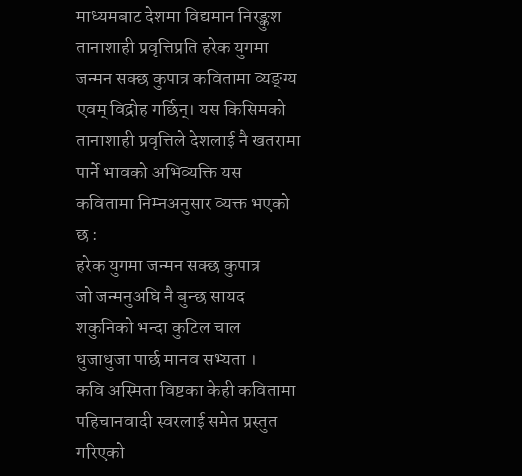माध्यमबाट देशमा विद्यमान निरङ्कुश तानाशाही प्रवृत्तिप्रति हरेक युगमा जन्मन सक्छ कुपात्र कवितामा व्यङ्ग्य एवम् विद्रोह गर्छिन्। यस किसिमको तानाशाही प्रवृत्तिले देशलाई नै खतरामा पार्ने भावको अभिव्यक्ति यस कवितामा निम्नअनुसार व्यक्त भएको छ :
हरेक युगमा जन्मन सक्छ कुपात्र
जो जन्मनुअघि नै बुन्छ सायद शकुनिको भन्दा कुटिल चाल
धुजाधुजा पार्छ मानव सभ्यता ।
कवि अस्मिता विष्टका केही कवितामा पहिचानवादी स्वरलाई समेत प्रस्तुत गरिएको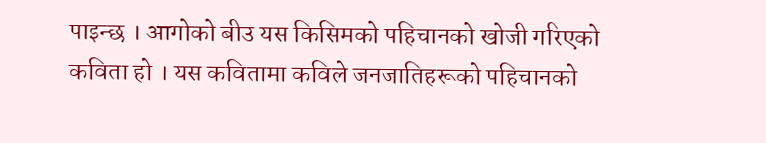पाइन्छ । आगोको बीउ यस किसिमको पहिचानको खोजी गरिएको कविता हो । यस कवितामा कविले जनजातिहरूको पहिचानको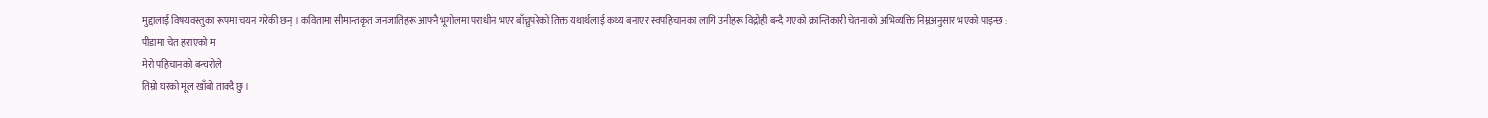मुद्दालाई विषयवस्तुका रूपमा चयन गरेकी छन् । कवितामा सीमान्तकृत जनजातिहरू आफ्नै भूगोलमा पराधीन भएर बाँच्नुपरेको तिक्त यथार्थलाई कथ्य बनाएर स्वपहिचानका लागि उनीहरू विद्रोही बन्दै गएको क्रान्तिकारी चेतनाको अभिव्यक्ति निम्नअनुसार भएको पाइन्छ :
पीडामा चेत हराएको म
मेरो पहिचानको बन्चरोले
तिम्रो घरको मूल खाँबो ताक्दै छु ।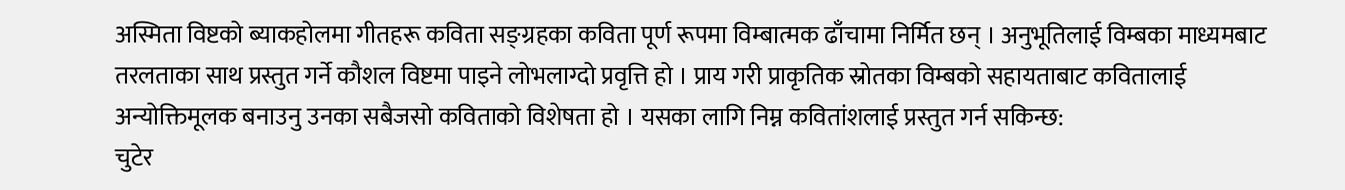अस्मिता विष्टको ब्याकहोलमा गीतहरू कविता सङ्ग्रहका कविता पूर्ण रूपमा विम्बात्मक ढाँचामा निर्मित छन् । अनुभूतिलाई विम्बका माध्यमबाट तरलताका साथ प्रस्तुत गर्ने कौशल विष्टमा पाइने लोभलाग्दो प्रवृत्ति हो । प्राय गरी प्राकृतिक स्रोतका विम्बको सहायताबाट कवितालाई अन्योक्तिमूलक बनाउनु उनका सबैजसो कविताको विशेषता हो । यसका लागि निम्न कवितांशलाई प्रस्तुत गर्न सकिन्छ:
चुटेर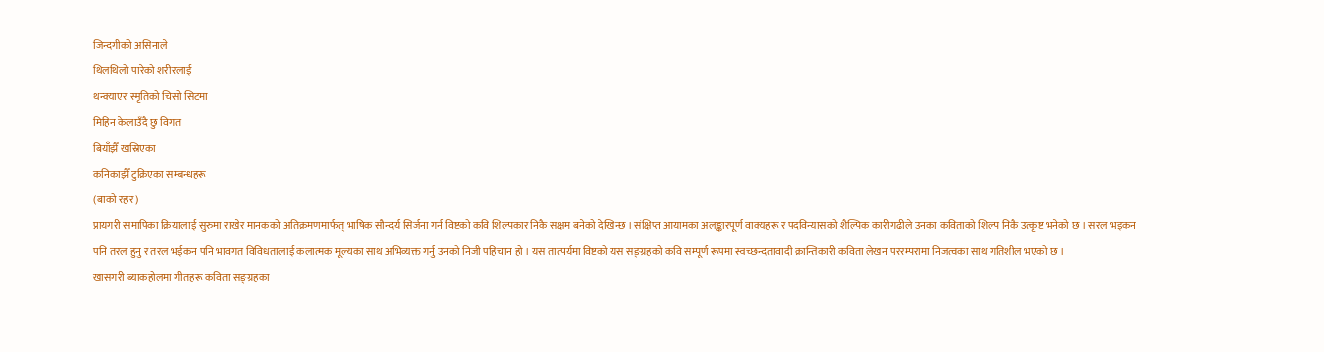जिन्दगीको असिनाले
थिलथिलो पारेको शरीरलाई
थन्क्याएर स्मृतिको चिसो सिटमा
मिहिन केलाउँदै छु विगत
बियाँझैँ खस्रिएका
कनिकाझैँ टुक्रिएका सम्बन्धहरू
(बाको रहर)
प्रायगरी समापिका क्रियालाई सुरुमा राखेर मानकको अतिक्रमणमार्फत् भाषिक सौन्दर्य सिर्जना गर्न विष्टको कवि शिल्पकार निकै सक्षम बनेको देखिन्छ । संक्षिप्त आयामका अलङ्कारपूर्ण वाक्यहरू र पदविन्यासको शैल्पिक कारीगढीले उनका कविताको शिल्प निकै उत्कृष्ट भनेको छ । सरल भइकन पनि तरल हुनु र तरल भईकन पनि भावगत विविधतालाई कलात्मक मूल्यका साथ अभिव्यक्त गर्नु उनको निजी पहिचान हो । यस तात्पर्यमा विष्टको यस सङ्ग्रहको कवि सम्पूर्ण रूपमा स्वच्छन्दतावादी क्रान्तिकारी कविता लेखन पररम्परामा निजत्वका साथ गतिशील भएको छ ।
खासगरी ब्याकहोलमा गीतहरू कविता सङ्ग्रहका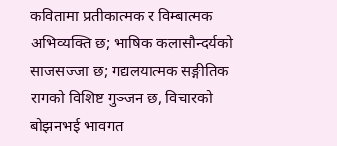कवितामा प्रतीकात्मक र विम्बात्मक अभिव्यक्ति छ; भाषिक कलासौन्दर्यको साजसज्जा छ; गद्यलयात्मक सङ्गीतिक रागको विशिष्ट गुञ्जन छ, विचारको बोझनभई भावगत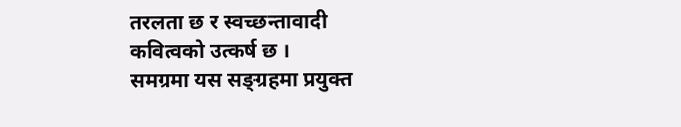तरलता छ र स्वच्छन्तावादी कवित्वको उत्कर्ष छ ।
समग्रमा यस सङ्ग्रहमा प्रयुक्त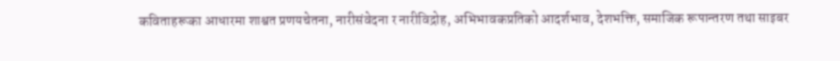कविताहरूका आधारमा शाश्वत प्रणयचेतना, नारीसंवेदना र नारीविद्रोह, अभिभावकप्रतिको आदर्शभाव, देशभक्ति, समाजिक रूपान्तरण तथा साइबर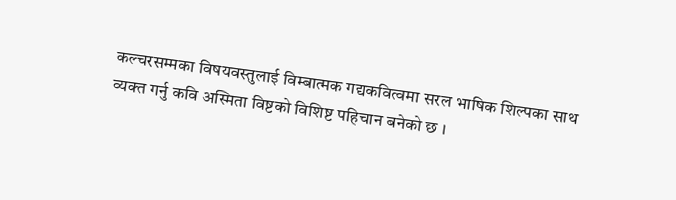कल्चरसम्मका विषयवस्तुलाई विम्बात्मक गद्यकवित्वमा सरल भाषिक शिल्पका साथ व्यक्त गर्नु कवि अस्मिता विष्टको विशिष्ट पहिचान बनेको छ ।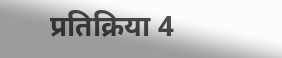प्रतिक्रिया 4